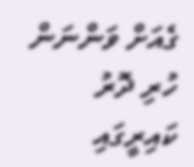ގެއަށް ވަންނަން ހުރި ދޮރު ކައިރީގައި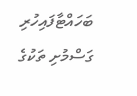ބަހައްޓާފައިހުރި ގަސްމުށި ތަކުގެ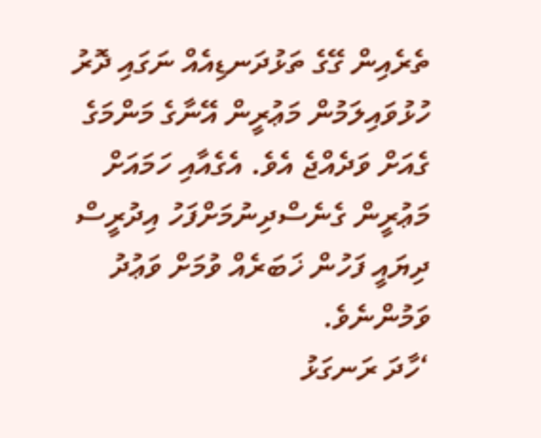ތެރެއިން ގޭގެ ތަޅުދަނޑިއެއް ނަގައި ދޮރު ހުޅުވައިލަމުން މަޢުރީން އޭނާގެ މަންމަގެ ގެއަށް ވަދެއްޖެ އެވެ. އެގެއާއި ހަމައަށް މަޢުރީން ގެނެސްދިނުމަށްފަހު އިދުރީސް ދިޔައީ ފަހުން ޚަބަރެއް ވުމަށް ވަޢުދު ވަމުންނެވެ.
‘ހާދަ ރަނގަޅު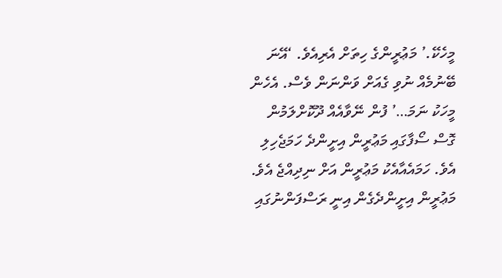މީހެކޭ.’ މަޢުރީންގެ ހިތަށް އެރިއެވެ. ‘އޭނަ ބޭނުމެއް ނުވި ގެއަށް ވަންނަން ވެސް. އެހެން މީހަކު ނަމަ…’ ފުން ނޭވާއެއް ދޫކޮށްލަމުން ގޮސް ސޯފާގައި މަޢުރީން އިށީންދެ ހަމަޖެހިލި އެވެ. ހަމައެއާއެކު މަޢުރީން އަށް ނިދިއްޖެ އެވެ.
މަޢުރީން އިށީންދެގެން އިނީ ރަސްފަންނުގައި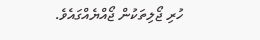ހުރި ޖޯލިތަކުން ޖޯއްޔެއްގައެވެ.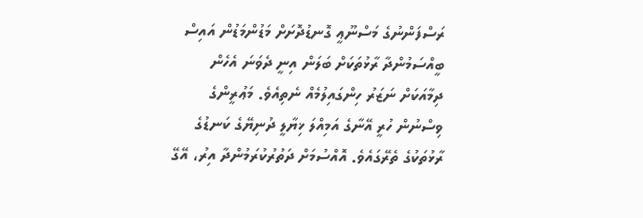ރަސްފަންނުގެ މަސްނޫޢީ ގޮނޑުދޮށަށް މަޑުންމަޑުން އައިސް ބީއްސަމުންދާ ރާޅުތަކަށް ބަލަން އިނީ ދެވަނަ އެހެން ދިމާއަކަށް ނަޒަރު ހިންގައިލުމެއް ނެތިއެވެ. މަޢުރީންގެ ވިސްނުން ހުރީ އޭނާގެ އަމިއްލަ ޚިޔާލީ ދުނިޔޭގެ ކަނޑުގެ ރާޅުތަކުގެ ތެރޭގައެވެ. އޮއްސުމަށް ދަތުރުކުރަމުންދާ އިރު، އޭގޭ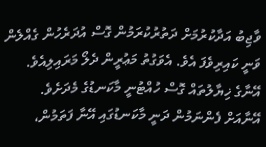ވާޖިބު އަދާކުރުމަށް ދަތުރުކުރަމުން ގޮސް އުދަރެހުން ގެއްލެން ވަނީ ކައިރިވެފަ އެވެ. އެވަގުތު މަޢުރީން ދެލޯ މަރައިލިއެވެ. އޭނާގެ ޚިޔާލުތައް ގޮސް ހުއްޓުނީ މާކަނޑުގެ މެދަށެވެ. އޭނާއަށް ފެންނަމުން ދަނީ މާކަނޑުގައި އޭނާ ފަތަމުން،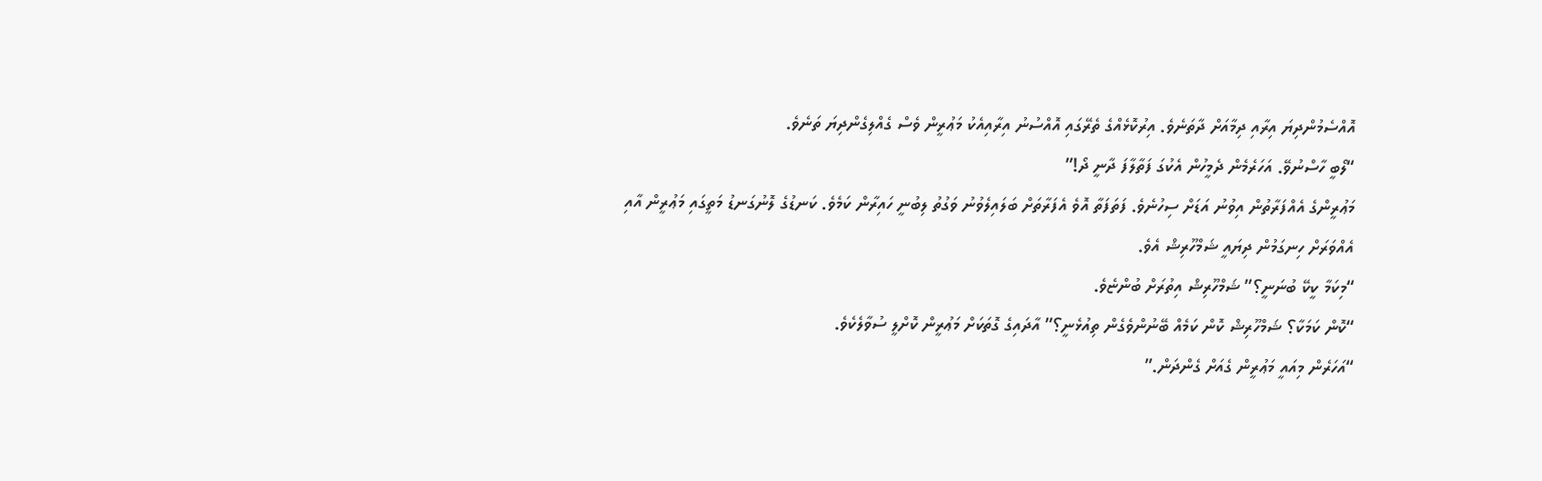އޮއްސެމުންދިޔަ އިރާއި ދިމާއަށް ދާތަނެވެ. އިރުކޮޅެއްގެ ތެރޭގައި އޮއްސުނު އިރާއިއެކު މަޢުރީން ވެސް ގެއްލިގެންދިޔަ ތަނެވެ.
“ލޯބީ ހާސްނުވޭ. އަހަރެމެން ދެމީހުން އެކުގަ ފަތާލާފަ ދާނީ ދޯ!”
މަޢުރީންގެ އެއްފަރާތުން އިވުނު އަޑަށް ސިހުނެވެ. ފަތަފަތާ އޮވެ އެފަރާތަށް ބަލައިލެވުނު ވަގުތު ލިބުނީ ހައިރާން ކަމެވެ. ކަނޑުގެ ލޮނުގަނޑު މަތީގައި މަޢުރީން އާއި އެއްވަރަށް ހިނގަމުން ދިޔައީ ޝަމްހޫރިޝް އެވެ.
“މިކަމާ ކީކޭ ބުނަނީ؟” ޝަމްހޫރިޝް އިތުރަށް ބުންޏެވެ.
“ކޮން ކަމަކާ؟ ޝަމްހޫރިޝް ކޮން ކަމެއް ބޭނުންވެގެން ތިއުޅެނީ؟” އާދައިގެ ގޮތަކަށް މަޢުރީން ކޮށްލީ ސުވާލެކެވެ.
“އަހަރެން މިއައީ މަޢުރީން ގެއަށް ގެންދަން.”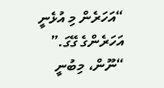“އަހަރެން މި އުޅެނީ އަހަރެންގެ ގޭގަ.”
“ނޫން، މިބުނީ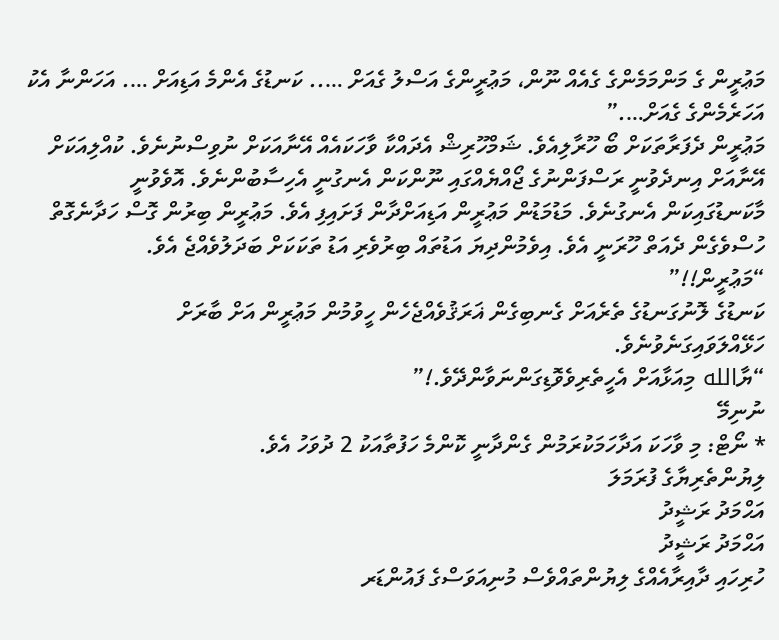މަޢުރީން ގެ މަންމަމެންގެ ގެއެއް ނޫން، މަޢުރީންގެ އަސްލު ގެއަށް ….. ކަނޑުގެ އެންމެ އަޑިއަށް …. އަހަންނާ އެކު އަހަރެމެންގެ ގެއަށް….”
މަޢުރީން ދެފަރާތަކަށް ބޯ ހޫރާލިއެވެ. ޝަމްހޫރިޝް އެދައްކާ ވާހަކައެއް އޭނާއަކަށް ނުވިސްނުނެވެ. ކުއްލިއަކަށް އޭނާއަށް އިނދެވުނީ ރަސްފަންނުގެ ޖޯއްޔެއްގައި ނޫންކަން އެނގުނީ އެހިސާބުންނެވެ. އޮވެވުނީ މާކަނޑުގައިކަން އެނގުނެވެ. މަޑުމަޑުން މަޢުރީން އަޑިއަށްދާން ފަށައިފި އެވެ. މަޢުރީން ބިރުން ގޮސް ހަދާނެގޮތް ހުސްވެގެން ދެއަތް ހޫރަނީ އެވެ. އިވެމުންދިޔަ އަޑުތައް ބިރުވެރި އަޑު ތަކަކަށް ބަދަލުވެއްޖެ އެވެ.
“މަޢުރީން!!”
ކަނޑުގެ ލޮނުގަނޑުގެ ތެރެއަށް ގެނބިގެން ޣަރަޤުވެއްޖެހެން ހީވުމުން މަޢުރީން އަށް ބާރަށް ހަޅޭއްލަވައިގަނެވުނެވެ.
“ޔާالله މިއަޅާއަށް އެހީތެރިވެވޮޑިގަންނަވާންދޭވެ.!”
ނުނިމޭ
* ނޯޓް: މި ވާހަކަ އަދާހަމަކުރަމުން ގެންދާނީ ކޮންމެ ހަފުތާއަކު 2 ދުވަހު އެވެ.
ލިޔުންތެރިޔާގެ ފުރަމަލަ
އަޙްމަދު ރަޝީދު
އަޙްމަދު ރަޝީދު
ހުރިހައި ދާއިރާއެއްގެ ލިޔުންތައްވެސް މުނިއަވަސްގެ ފައުންޑަރ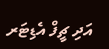އަދި ޗީފް އެޑިޓަރ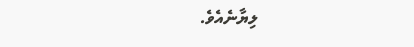ލިޔާނެއެވެ.